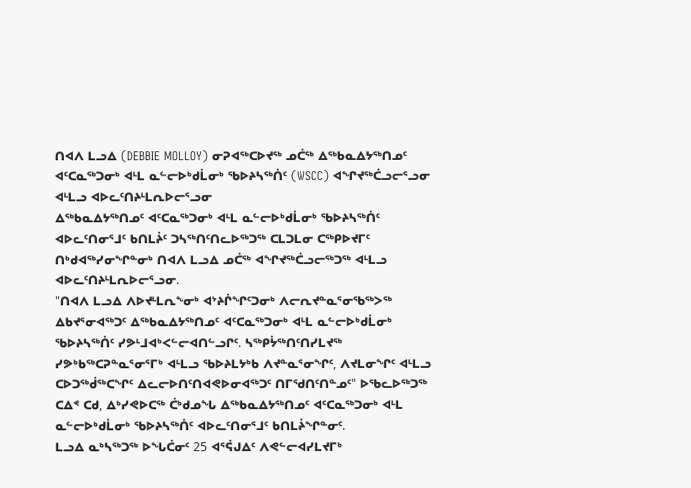ᑎᐊᐱ ᒪᓗᐃ (DEBBIE MOLLOY) ᓂᕈᐊᖅᑕᐅᔪᖅ ᓄᑖᖅ ᐃᖅᑲᓇᐃᔭᖅᑎᓄᑦ ᐊᑦᑕᓇᖅᑐᓂᒃ ᐊᒻᒪ ᓇᓪᓕᐅᒃᑯᒫᓂᒃ ᖃᐅᔨᓴᖅᑏᑦ (WSCC) ᐊᖏᔪᖅᑖᓗᓕᕐᓗᓂ ᐊᒻᒪᓗ ᐊᐅᓚᑦᑎᔨᒻᒪᕆᐅᓕᕐᓗᓂ
ᐃᖅᑲᓇᐃᔭᖅᑎᓄᑦ ᐊᑦᑕᓇᖅᑐᓂᒃ ᐊᒻᒪ ᓇᓪᓕᐅᒃᑯᒫᓂᒃ ᖃᐅᔨᓴᖅᑏᑦ ᐊᐅᓚᑦᑎᓂᕐᒧᑦ ᑲᑎᒪᔩᑦ ᑐᓴᖅᑎᑦᑎᓚᐅᖅᑐᖅ ᑕᒪᑐᒪᓂ ᑕᖅᑭᐅᔪᒥᑦ ᑎᒃᑯᐊᖅᓯᓂᖏᓐᓂᒃ ᑎᐊᐱ ᒪᓗᐃ ᓄᑖᖅ ᐊᖏᔪᖅᑖᓗᓕᖅᑐᖅ ᐊᒻᒪᓗ ᐊᐅᓚᑦᑎᔨᒻᒪᕆᐅᓕᕐᓗᓂ.
"ᑎᐊᐱ ᒪᓗᐃ ᐱᐅᔪᒻᒪᕆᖕᓂᒃ ᐊᔾᔨᒌᖏᑦᑐᓂᒃ ᐱᓕᕆᔪᓐᓇᕐᓂᖃᖅᐳᖅ ᐃᑲᔪᕐᓂᐊᖅᑐᑦ ᐃᖅᑲᓇᐃᔭᖅᑎᓄᑦ ᐊᑦᑕᓇᖅᑐᓂᒃ ᐊᒻᒪ ᓇᓪᓕᐅᒃᑯᒫᓂᒃ ᖃᐅᔨᓴᖅᑏᑦ ᓯᕗᒻᒧᐊᒃᐸᓪᓕᐊᑎᓪᓗᒋᑦ. ᓴᖅᑭᔮᖅᑎᑦᑎᓯᒪᔪᖅ ᓯᕗᒃᑲᖅᑕᕈᓐᓇᕐᓂᕐᒥᒃ ᐊᒻᒪᓗ ᖃᐅᔨᒪᔭᒃᑲ ᐱᔪᓐᓇᕐᓂᖏᑦ, ᐱᔪᒪᓂᖏᑦ ᐊᒻᒪᓗ ᑕᐅᑐᖅᑰᖅᑕᖏᑦ ᐃᓚᓕᐅᑎᑦᑎᐊᕙᐅᓂᐊᖅᑐᑦ ᑎᒥᖁᑎᑦᑎᓐᓄᑦ" ᐅᖃᓚᐅᖅᑐᖅ ᑕᐃᕝ ᑕᑯ, ᐃᒃᓯᕙᐅᑕᖅ ᑖᒃᑯᓄᖓ ᐃᖅᑲᓇᐃᔭᖅᑎᓄᑦ ᐊᑦᑕᓇᖅᑐᓂᒃ ᐊᒻᒪ ᓇᓪᓕᐅᒃᑯᒫᓂᒃ ᖃᐅᔨᓴᖅᑏᑦ ᐊᐅᓚᑦᑎᓂᕐᒧᑦ ᑲᑎᒪᔩᖏᓐᓂᑦ.
ᒪᓗᐃ ᓇᒃᓴᖅᑐᖅ ᐅᖓᑖᓂᑦ 25 ᐊᕐᕌᒍᐃᑦ ᐱᕙᓪᓕᐊᓯᒪᔪᒥᒃ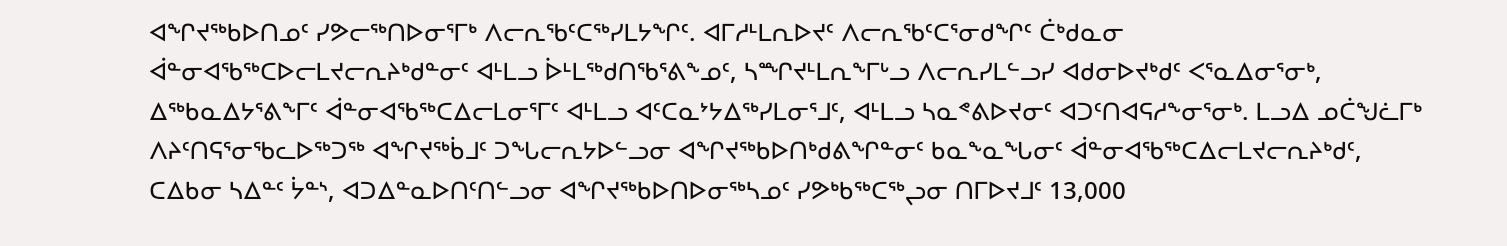ᐊᖏᔪᖅᑲᐅᑎᓄᑦ ᓯᕗᓕᖅᑎᐅᓂᕐᒥᒃ ᐱᓕᕆᖃᑦᑕᖅᓯᒪᔭᖏᑦ. ᐊᒥᓱᒻᒪᕆᐅᔪᑦ ᐱᓕᕆᖃᑦᑕᕐᓂᑯᖏᑦ ᑖᒃᑯᓇᓂ ᐋᓐᓂᐊᖃᖅᑕᐅᓕᒪᔪᓕᕆᔨᒃᑯᓐᓂᑦ ᐊᒻᒪᓗ ᐆᒻᒪᖅᑯᑎᖃᕐᕕᖕᓄᑦ, ᓴᙱᔪᒻᒪᕆᖕᒥᒡᓗ ᐱᓕᕆᓯᒪᓪᓗᓯ ᐊᑯᓂᐅᔪᒃᑯᑦ ᐸᕐᓇᐃᓂᕐᓂᒃ, ᐃᖅᑲᓇᐃᔭᕐᕕᖕᒥᑦ ᐋᓐᓂᐊᖃᖅᑕᐃᓕᒪᓂᕐᒥᑦ ᐊᒻᒪᓗ ᐊᑦᑕᓇᔾᔭᐃᖅᓯᒪᓂᕐᒧᑦ, ᐊᒻᒪᓗ ᓴᓇᕝᕕᐅᔪᓂᑦ ᐊᑐᑦᑎᐊᕋᓱᖕᓂᕐᓂᒃ. ᒪᓗᐃ ᓄᑖᖑᓛᒥᒃ ᐱᔨᑦᑎᕋᕐᓂᖃᓚᐅᖅᑐᖅ ᐊᖏᔪᖅᑳᒧᑦ ᑐᖓᓕᕆᔭᐅᓪᓗᓂ ᐊᖏᔪᖅᑲᐅᑎᒃᑯᕕᖏᓐᓂᑦ ᑲᓇᖕᓇᖓᓂᑦ ᐋᓐᓂᐊᖃᖅᑕᐃᓕᒪᔪᓕᕆᔨᒃᑯᑦ, ᑕᐃᑲᓂ ᓴᐃᓐᑦ ᔮᓐᔅ, ᐊᑐᐃᓐᓇᐅᑎᑦᑎᓪᓗᓂ ᐊᖏᔪᖅᑲᐅᑎᐅᓂᖅᓴᓄᑦ ᓯᕗᒃᑲᖅᑕᖅᖢᓂ ᑎᒥᐅᔪᒧᑦ 13,000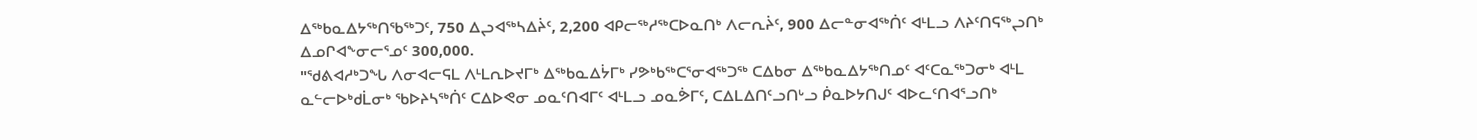ᐃᖅᑲᓇᐃᔭᖅᑎᖃᖅᑐᑦ, 750 ᐃᖢᐊᖅᓴᐃᔩᑦ, 2,200 ᐊᑭᓕᖅᓱᖅᑕᐅᓇᑎᒃ ᐱᓕᕆᔩᑦ, 900 ᐃᓕᓐᓂᐊᖅᑏᑦ ᐊᒻᒪᓗ ᐱᔨᑦᑎᕋᖅᖢᑎᒃ ᐃᓄᒋᐊᖕᓂᓕᕐᓄᑦ 300,000.
"ᖁᕕᐊᓱᒃᑐᖓ ᐱᓂᐊᓕᕋᒪ ᐱᒻᒪᕆᐅᔪᒥᒃ ᐃᖅᑲᓇᐃᔮᒥᒃ ᓯᕗᒃᑲᖅᑕᕐᓂᐊᖅᑐᖅ ᑕᐃᑲᓂ ᐃᖅᑲᓇᐃᔭᖅᑎᓄᑦ ᐊᑦᑕᓇᖅᑐᓂᒃ ᐊᒻᒪ ᓇᓪᓕᐅᒃᑯᒫᓂᒃ ᖃᐅᔨᓴᖅᑏᑦ ᑕᐃᐅᕙᓂ ᓄᓇᑦᑎᐊᒥᑦ ᐊᒻᒪᓗ ᓄᓇᕘᒥᑦ, ᑕᐃᒪᐃᑎᑦᓗᑎᒡᓗ ᑮᓇᐅᔭᑎᒍᑦ ᐊᐅᓚᑦᑎᐊᕐᓗᑎᒃ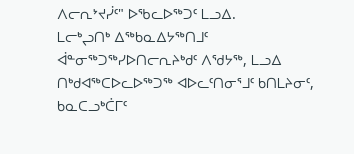ᐱᓕᕆᔾᔪᓰᑦ" ᐅᖃᓚᐅᖅᑐᑦ ᒪᓗᐃ.
ᒪᓕᒃᖢᑎᒃ ᐃᖅᑲᓇᐃᔭᖅᑎᒧᑦ ᐋᓐᓂᖅᑐᖅᓯᐅᑎᓕᕆᔨᒃᑯᑦ ᐱᖁᔭᖅ, ᒪᓗᐃ ᑎᒃᑯᐊᖅᑕᐅᓚᐅᖅᑐᖅ ᐊᐅᓚᑦᑎᓂᕐᒧᑦ ᑲᑎᒪᔨᓂᑦ, ᑲᓇᑕᓗᒃᑖᒥᑦ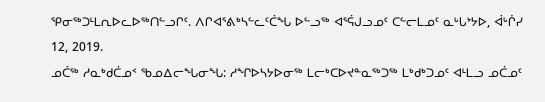ᕿᓂᖅᑐᒻᒪᕆᐅᓚᐅᖅᑎᓪᓗᒋᑦ. ᐱᒋᐊᕐᕕᒃᓴᓪᓚᑦᑖᖓ ᐅᓪᓗᖅ ᐊᕐᕌᒍᓗᓄᑦ ᑕᓪᓕᒪᓄᑦ ᓇᒡᒐᔾᔭᐅ, ᐋᒡᒌᓯ 12, 2019.
ᓄᑖᖅ ᓱᓇᒃᑯᑖᓄᑉ ᖃᓄᐃᓕᖓᓂᖓ: ᓱᖏᐅᓴᔭᐅᓂᖅ ᒪᓕᒃᑕᐅᔪᓐᓇᖅᑐᖅ ᒪᒃᑯᒃᑐᓄᑦ ᐊᒻᒪᓗ ᓄᑖᓄᑦ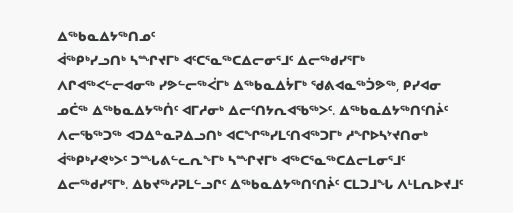ᐃᖅᑲᓇᐃᔭᖅᑎᓄᑦ
ᐋᖅᑭᒃᓯᓗᑎᒃ ᓴᙱᔪᒥᒃ ᐊᑦᑕᕐᓇᖅᑕᐃᓕᓂᕐᒧᑦ ᐃᓕᖅᑯᓯᕐᒥᒃ
ᐱᒋᐊᖅᐸᓪᓕᐊᓂᖅ ᓯᕗᓪᓕᖅᐹᒥᒃ ᐃᖅᑲᓇᐃᔮᒥᒃ ᖁᕕᐊᓇᖅᑑᕗᖅ, ᑭᓯᐊᓂ ᓄᑖᖅ ᐃᖅᑲᓇᐃᔭᖅᑏᑦ ᐊᒥᓱᓂᒃ ᐃᓕᑦᑎᔭᕆᐊᖃᖅᐳᑦ. ᐃᖅᑲᓇᐃᔭᖅᑎᑦᑎᔩᑦ ᐱᓕᖃᖅᑐᖅ ᐊᑐᐃᓐᓇᕈᐃᓗᑎᒃ ᐊᑕᖏᖅᓯᒪᑦᑎᐊᖅᑐᒥᒃ ᓱᖏᐅᓴᔾᔪᑎᓂᒃ ᐋᖅᑭᒃᓯᕙᒃᐳᑦ ᑐᙵᕕᓪᓚᕆᖕᒥᒃ ᓴᙱᔪᒥᒃ ᐊᖅᑕᕐᓇᖅᑕᐃᓕᒪᓂᕐᒧᑦ ᐃᓕᖅᑯᓯᕐᒥᒃ. ᐃᑲᔪᖅᓱᕈᒪᓪᓗᒋᑦ ᐃᖅᑲᓇᐃᔭᖅᑎᑦᑎᔩᑦ ᑕᒪᑐᒧᖓ ᐱᒻᒪᕆᐅᔪᒧᑦ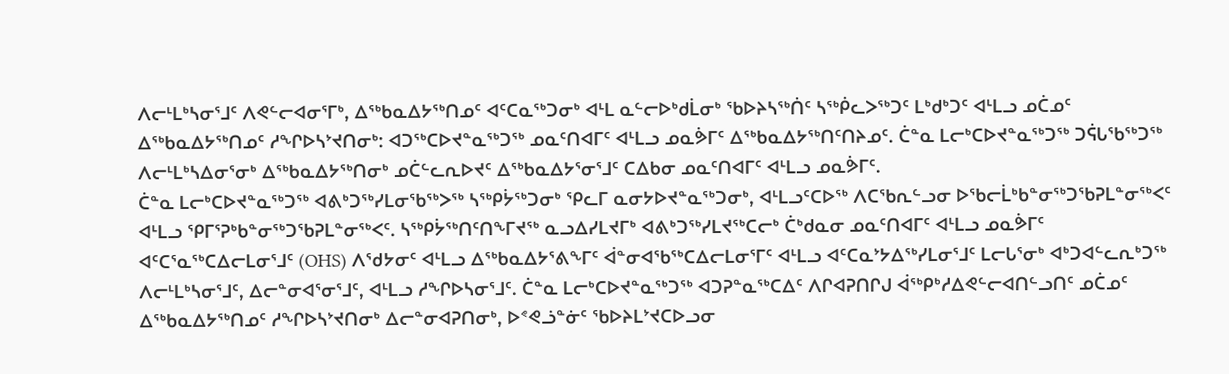ᐱᓕᒻᒪᒃᓴᓂᕐᒧᑦ ᐱᕙᓪᓕᐊᓂᕐᒥᒃ, ᐃᖅᑲᓇᐃᔭᖅᑎᓄᑦ ᐊᑦᑕᓇᖅᑐᓂᒃ ᐊᒻᒪ ᓇᓪᓕᐅᒃᑯᒫᓂᒃ ᖃᐅᔨᓴᖅᑏᑦ ᓴᖅᑮᓚᐳᖅᑐᑦ ᒪᒃᑯᒃᑐᑦ ᐊᒻᒪᓗ ᓄᑖᓄᑦ ᐃᖅᑲᓇᐃᔭᖅᑎᓄᑦ ᓱᖏᐅᓴᔾᔪᑎᓂᒃ: ᐊᑐᖅᑕᐅᔪᓐᓇᖅᑐᖅ ᓄᓇᑦᑎᐊᒥᑦ ᐊᒻᒪᓗ ᓄᓇᕘᒥᑦ ᐃᖅᑲᓇᐃᔭᖅᑎᑦᑎᔨᓄᑦ. ᑖᓐᓇ ᒪᓕᒃᑕᐅᔪᓐᓇᖅᑐᖅ ᑐᕌᒐᖃᖅᑐᖅ ᐱᓕᒻᒪᒃᓴᐃᓂᕐᓂᒃ ᐃᖅᑲᓇᐃᔭᖅᑎᓂᒃ ᓄᑖᓪᓚᕆᐅᔪᑦ ᐃᖅᑲᓇᐃᔭᕐᓂᕐᒧᑦ ᑕᐃᑲᓂ ᓄᓇᑦᑎᐊᒥᑦ ᐊᒻᒪᓗ ᓄᓇᕘᒥᑦ.
ᑖᓐᓇ ᒪᓕᒃᑕᐅᔪᓐᓇᖅᑐᖅ ᐊᕕᒃᑐᖅᓯᒪᓂᖃᖅᐳᖅ ᓴᖅᑭᔮᖅᑐᓂᒃ ᕿᓚᒥ ᓇᓂᔭᐅᔪᓐᓇᖅᑐᓂᒃ, ᐊᒻᒪᓗᑦᑕᐅᖅ ᐱᑕᖃᕆᓪᓗᓂ ᐅᖃᓕᒫᒃᑲᓐᓂᖅᑐᖃᕈᒪᓐᓂᖅᐸᑦ ᐊᒻᒪᓗ ᕿᒥᕐᕈᒃᑲᓐᓂᖅᑐᖃᕈᒪᓐᓂᖅᐸᑦ. ᓴᖅᑭᔮᖅᑎᑦᑎᖕᒥᔪᖅ ᓇᓗᐃᓯᒪᔪᒥᒃ ᐊᕕᒃᑐᖅᓯᒪᔪᖅᑕᓕᒃ ᑖᒃᑯᓇᓂ ᓄᓇᑦᑎᐊᒥᑦ ᐊᒻᒪᓗ ᓄᓇᕘᒥᑦ ᐊᑦᑕᕐᓇᖅᑕᐃᓕᒪᓂᕐᒧᑦ (OHS) ᐱᖁᔭᓂᑦ ᐊᒻᒪᓗ ᐃᖅᑲᓇᐃᔭᕐᕕᖕᒥᑦ ᐋᓐᓂᐊᖃᖅᑕᐃᓕᒪᓂᕐᒥᑦ ᐊᒻᒪᓗ ᐊᑦᑕᓇᔾᔭᐃᖅᓯᒪᓂᕐᒧᑦ ᒪᓕᒐᕐᓂᒃ ᐊᒃᑐᐊᓪᓚᕆᒃᑐᖅ ᐱᓕᒻᒪᒃᓴᓂᕐᒧᑦ, ᐃᓕᓐᓂᐊᕐᓂᕐᒧᑦ, ᐊᒻᒪᓗ ᓱᖏᐅᓴᓂᕐᒧᑦ. ᑖᓐᓇ ᒪᓕᒃᑕᐅᔪᓐᓇᖅᑐᖅ ᐊᑐᕈᓐᓇᖅᑕᐃᑦ ᐱᒋᐊᕈᑎᒋᒍ ᐋᖅᑭᒃᓱᐃᕙᓪᓕᐊᑎᓪᓗᑎᑦ ᓄᑖᓄᑦ ᐃᖅᑲᓇᐃᔭᖅᑎᓄᑦ ᓱᖏᐅᓴᔾᔪᑎᓂᒃ ᐃᓕᓐᓂᐊᕈᑎᓂᒃ, ᐅᕝᕙᓘᓐᓃᑦ ᖃᐅᔨᒪᔾᔪᑕᐅᓗᓂ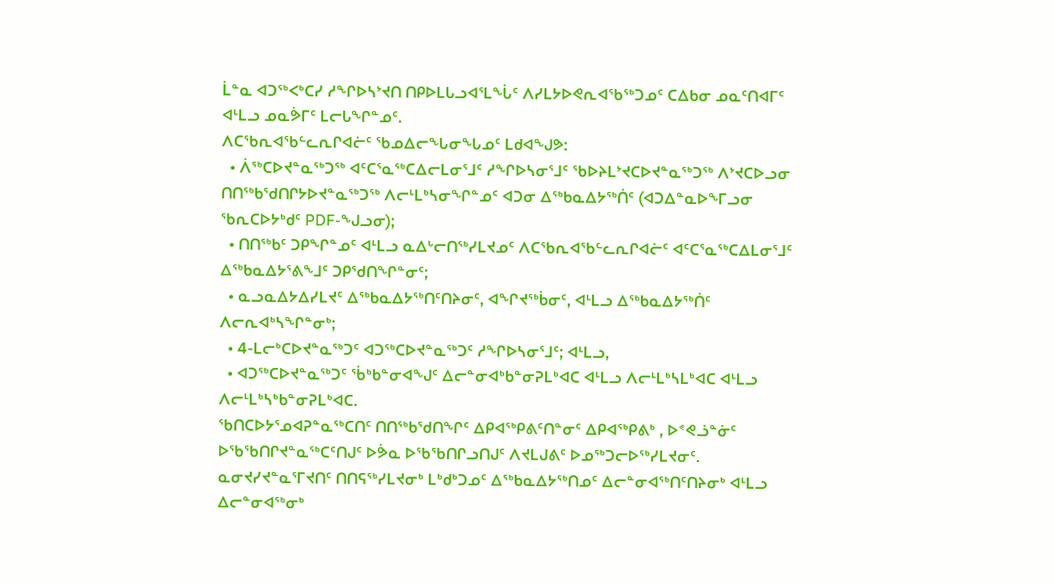ᒫᓐᓇ ᐊᑐᖅᐸᒃᑕᓯ ᓱᖏᐅᓴᔾᔪᑎ ᑎᑭᐅᒪᒐᓗᐊᕐᒪᖔᑦ ᐱᓯᒪᔭᐅᕙᕆᐊᖃᖅᑐᓄᑦ ᑕᐃᑲᓂ ᓄᓇᑦᑎᐊᒥᑦ ᐊᒻᒪᓗ ᓄᓇᕘᒥᑦ ᒪᓕᒐᖏᓐᓄᑦ.
ᐱᑕᖃᕆᐊᖃᓪᓚᕆᒋᐊᓖᑦ ᖃᓄᐃᓕᖓᓂᖓᓄᑦ ᒪᑯᐊᖑᕗ:
  • ᐲᖅᑕᐅᔪᓐᓇᖅᑐᖅ ᐊᑦᑕᕐᓇᖅᑕᐃᓕᒪᓂᕐᒧᑦ ᓱᖏᐅᓴᓂᕐᒧᑦ ᖃᐅᔨᒪᔾᔪᑕᐅᔪᓐᓇᖅᑐᖅ ᐱᔾᔪᑕᐅᓗᓂ ᑎᑎᖅᑲᖁᑎᒋᔭᐅᔪᓐᓇᖅᑐᖅ ᐱᓕᒻᒪᒃᓴᓂᖏᓐᓄᑦ ᐊᑐᓂ ᐃᖅᑲᓇᐃᔭᖅᑏᑦ (ᐊᑐᐃᓐᓇᐅᖕᒥᓗᓂ ᖃᕆᑕᐅᔭᒃᑯᑦ PDF-ᖑᓗᓂ);
  • ᑎᑎᖅᑲᑦ ᑐᑭᖏᓐᓄᑦ ᐊᒻᒪᓗ ᓇᐃᒡᓕᑎᖅᓯᒪᔪᓄᑦ ᐱᑕᖃᕆᐊᖃᓪᓚᕆᒋᐊᓖᑦ ᐊᑦᑕᕐᓇᖅᑕᐃᒪᓂᕐᒧᑦ ᐃᖅᑲᓇᐃᔭᕐᕕᖕᒧᑦ ᑐᑭᖁᑎᖏᓐᓂᑦ;
  • ᓇᓗᓇᐃᔭᐃᓯᒪᔪᑦ ᐃᖅᑲᓇᐃᔭᖅᑎᑦᑎᔨᓂᑦ, ᐊᖏᔪᖅᑳᓂᑦ, ᐊᒻᒪᓗ ᐃᖅᑲᓇᐃᔭᖅᑏᑦ ᐱᓕᕆᐊᒃᓴᖏᓐᓂᒃ;
  • 4-ᒪᓕᒃᑕᐅᔪᓐᓇᖅᑐᑦ ᐊᑐᖅᑕᐅᔪᓐᓇᖅᑐᑦ ᓱᖏᐅᓴᓂᕐᒧᑦ; ᐊᒻᒪᓗ,
  • ᐊᑐᖅᑕᐅᔪᓐᓇᖅᑐᑦ ᖄᒃᑲᓐᓂᐊᖑᑦ ᐃᓕᓐᓂᐊᒃᑲᓐᓂᕈᒪᒃᐊᑕ ᐊᒻᒪᓗ ᐱᓕᒻᒪᒃᓴᒪᒃᐊᑕ ᐊᒻᒪᓗ ᐱᓕᒻᒪᒃᓴᒃᑲᓐᓂᕈᒪᒃᐊᑕ.
ᖃᑎᑕᐅᔭᕐᓄᐊᕈᓐᓇᖅᑕᑎᑦ ᑎᑎᖅᑲᖁᑎᖏᑦ ᐃᑭᐊᖅᑭᕕᑦᑎᓐᓂᑦ ᐃᑭᐊᖅᑭᕕᒃ , ᐅᕝᕙᓘᓐᓃᑦ ᐅᖃᖃᑎᒋᔪᓐᓇᖅᑕᑦᑎᒍᑦ ᐅᕘᓇ ᐅᖃᖃᑎᒋᓗᑎᒍᑦ ᐱᔪᒪᒍᕕᑦ ᐅᓄᖅᑐᓕᐅᖅᓯᒪᔪᓂᑦ. ᓇᓂᔪᓯᔪᓐᓇᕐᒥᔪᑎᑦ ᑎᑎᕋᖅᓯᒪᔪᓂᒃ ᒪᒃᑯᒃᑐᓄᑦ ᐃᖅᑲᓇᐃᔭᖅᑎᓄᑦ ᐃᓕᓐᓂᐊᖅᑎᑦᑎᔨᓂᒃ ᐊᒻᒪᓗ ᐃᓕᓐᓂᐊᖅᓂᒃ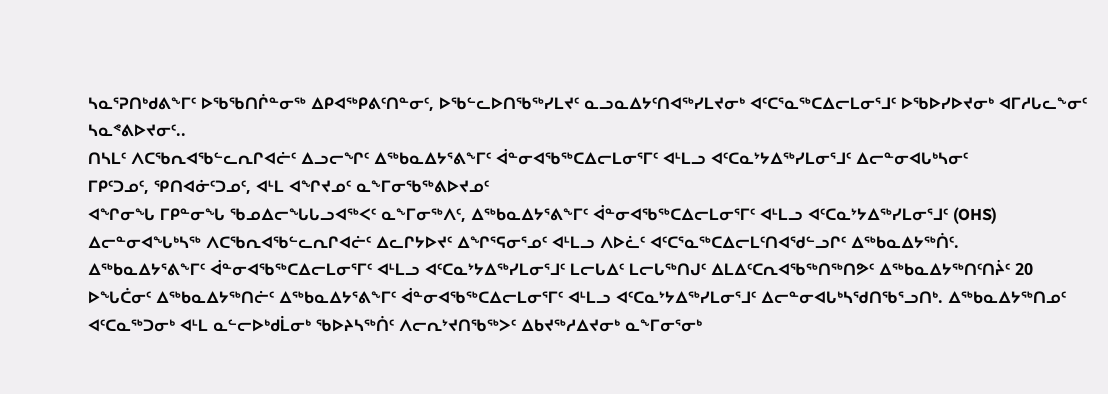ᓴᓇᕐᕈᑎᒃᑯᕕᖕᒥᑦ ᐅᖃᖃᑎᒌᓐᓂᖅ ᐃᑭᐊᖅᑭᕕᑦᑎᓐᓂᑦ, ᐅᖃᓪᓚᐅᑎᖃᖅᓯᒪᔪᑦ ᓇᓗᓇᐃᔭᑦᑎᐊᖅᓯᒪᔪᓂᒃ ᐊᑦᑕᕐᓇᖅᑕᐃᓕᒪᓂᕐᒧᑦ ᐅᖃᐅᓯᐅᔪᓂᒃ ᐊᒥᓱᒐᓚᖕᓂᑦ ᓴᓇᕝᕕᐅᔪᓂᑦ..
ᑎᓴᒪᑦ ᐱᑕᖃᕆᐊᖃᓪᓚᕆᒋᐊᓖᑦ ᐃᓗᓕᖏᑦ ᐃᖅᑲᓇᐃᔭᕐᕕᖕᒥᑦ ᐋᓐᓂᐊᖃᖅᑕᐃᓕᒪᓂᕐᒥᑦ ᐊᒻᒪᓗ ᐊᑦᑕᓇᔾᔭᐃᖅᓯᒪᓂᕐᒧᑦ ᐃᓕᓐᓂᐊᒐᒃᓴᓂᑦ
ᒥᑭᑦᑐᓄᑦ, ᕿᑎᐊᓃᑦᑐᓄᑦ, ᐊᒻᒪ ᐊᖏᔪᓄᑦ ᓇᖕᒥᓂᖃᖅᕕᐅᔪᓄᑦ
ᐊᖏᓂᖓ ᒥᑭᓐᓂᖓ ᖃᓄᐃᓕᖓᒐᓗᐊᖅᐸᑦ ᓇᖕᒥᓂᖅᐱᑦ, ᐃᖅᑲᓇᐃᔭᕐᕕᖕᒥᑦ ᐋᓐᓂᐊᖃᖅᑕᐃᓕᒪᓂᕐᒥᑦ ᐊᒻᒪᓗ ᐊᑦᑕᓇᔾᔭᐃᖅᓯᒪᓂᕐᒧᑦ (OHS) ᐃᓕᓐᓂᐊᖓᒃᓴᖅ ᐱᑕᖃᕆᐊᖃᓪᓚᕆᒋᐊᓖᑦ ᐃᓚᒋᔭᐅᔪᑦ ᐃᖏᕐᕋᓂᕐᓄᑦ ᐊᒻᒪᓗ ᐱᐅᓛᑦ ᐊᑦᑕᕐᓇᖅᑕᐃᓕᒪᑦᑎᐊᖁᓪᓗᒋᑦ ᐃᖅᑲᓇᐃᔭᖅᑏᑦ.
ᐃᖅᑲᓇᐃᔭᕐᕕᖕᒥᑦ ᐋᓐᓂᐊᖃᖅᑕᐃᓕᒪᓂᕐᒥᑦ ᐊᒻᒪᓗ ᐊᑦᑕᓇᔾᔭᐃᖅᓯᒪᓂᕐᒧᑦ ᒪᓕᒐᐃᑦ ᒪᓕᒐᖅᑎᒍᑦ ᐃᒪᐃᑦᑕᕆᐊᖃᖅᑎᖅᑎᕗᑦ ᐃᖅᑲᓇᐃᔭᖅᑎᑦᑎᔩᑦ 20 ᐅᖓᑖᓂᑦ ᐃᖅᑲᓇᐃᔭᖅᑎᓖᑦ ᐃᖅᑲᓇᐃᔭᕐᕕᖕᒥᑦ ᐋᓐᓂᐊᖃᖅᑕᐃᓕᒪᓂᕐᒥᑦ ᐊᒻᒪᓗ ᐊᑦᑕᓇᔾᔭᐃᖅᓯᒪᓂᕐᒧᑦ ᐃᓕᓐᓂᐊᒐᒃᓴᖁᑎᖃᕐᓗᑎᒃ. ᐃᖅᑲᓇᐃᔭᖅᑎᓄᑦ ᐊᑦᑕᓇᖅᑐᓂᒃ ᐊᒻᒪ ᓇᓪᓕᐅᒃᑯᒫᓂᒃ ᖃᐅᔨᓴᖅᑏᑦ ᐱᓕᕆᔾᔪᑎᖃᖅᐳᑦ ᐃᑲᔪᖅᓱᐃᔪᓂᒃ ᓇᖕᒥᓂᕐᓂᒃ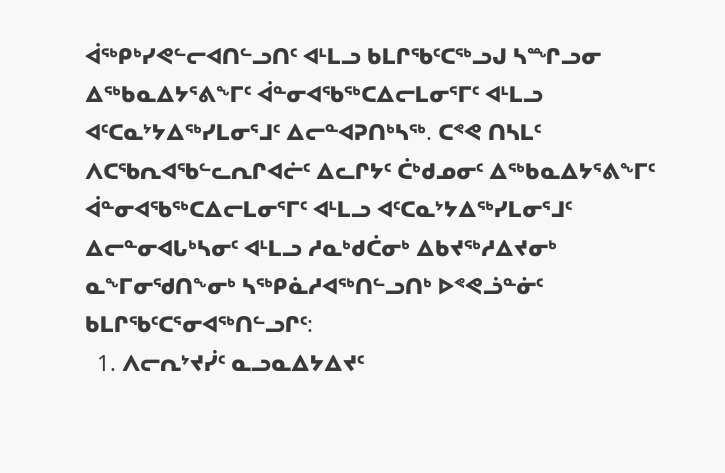ᐋᖅᑭᒃᓯᕙᓪᓕᐊᑎᓪᓗᑎᑦ ᐊᒻᒪᓗ ᑲᒪᒋᖃᑦᑕᖅᓗᒍ ᓴᙱᓗᓂ ᐃᖅᑲᓇᐃᔭᕐᕕᖕᒥᑦ ᐋᓐᓂᐊᖃᖅᑕᐃᓕᒪᓂᕐᒥᑦ ᐊᒻᒪᓗ ᐊᑦᑕᓇᔾᔭᐃᖅᓯᒪᓂᕐᒧᑦ ᐃᓕᓐᐊᕈᑎᒃᓴᖅ. ᑕᕝᕙ ᑎᓴᒪᑦ ᐱᑕᖃᕆᐊᖃᓪᓚᕆᒋᐊᓖᑦ ᐃᓚᒋᔭᑦ ᑖᒃᑯᓄᓂᑦ ᐃᖅᑲᓇᐃᔭᕐᕕᖕᒥᑦ ᐋᓐᓂᐊᖃᖅᑕᐃᓕᒪᓂᕐᒥᑦ ᐊᒻᒪᓗ ᐊᑦᑕᓇᔾᔭᐃᖅᓯᒪᓂᕐᒧᑦ ᐃᓕᓐᓂᐊᒐᒃᓴᓂᑦ ᐊᒻᒪᓗ ᓱᓇᒃᑯᑖᓂᒃ ᐃᑲᔪᖅᓱᐃᔪᓂᒃ ᓇᖕᒥᓂᖁᑎᖕᓂᒃ ᓴᖅᑭᓈᓱᐊᖅᑎᓪᓗᑎᒃ ᐅᕝᕙᓘᓐᓃᑦ ᑲᒪᒋᖃᑦᑕᕐᓂᐊᖅᑎᓪᓗᒋᑦ:
  1. ᐱᓕᕆᔾᔪᓰᑦ ᓇᓗᓇᐃᔭᐃᔪᑦ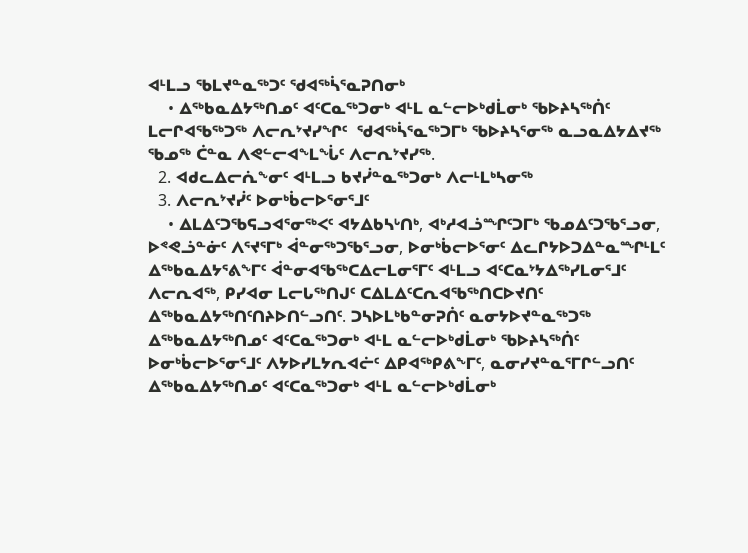ᐊᒻᒪᓗ ᖃᒪᔪᓐᓇᖅᑐᑦ ᖁᐊᖅᓵᕐᓇᕈᑎᓂᒃ
    • ᐃᖅᑲᓇᐃᔭᖅᑎᓄᑦ ᐊᑦᑕᓇᖅᑐᓂᒃ ᐊᒻᒪ ᓇᓪᓕᐅᒃᑯᒫᓂᒃ ᖃᐅᔨᓴᖅᑏᑦ ᒪᓕᒋᐊᖃᖅᑐᖅ ᐱᓕᕆᔾᔪᓯᖏᑦ  ᖁᐊᖅᓵᕐᓇᖅᑐᒥᒃ ᖃᐅᔨᓴᕐᓂᖅ ᓇᓗᓇᐃᔭᐃᔪᖅ ᖃᓄᖅ ᑖᓐᓇ ᐱᕙᓪᓕᐊᖕᒪᖔᑦ ᐱᓕᕆᔾᔪᓯᖅ.
  2. ᐊᑯᓚᐃᓕᕇᖕᓂᑦ ᐊᒻᒪᓗ ᑲᔪᓰᓐᓇᖅᑐᓂᒃ ᐱᓕᒻᒪᒃᓴᓂᖅ
  3. ᐱᓕᕆᔾᔪᓰᑦ ᐅᓂᒃᑳᓕᐅᕐᓂᕐᒧᑦ
    • ᐃᒪᐃᑦᑐᖃᕋᓗᐊᕐᓂᖅᐸᑦ ᐊᔭᐃᑲᓴᒡᑎᒃ, ᐊᒃᓱᐊᓘᙱᑦᑐᒥᒃ ᖃᓄᐃᑦᑐᖃᕐᓗᓂ, ᐅᕝᕙᓘᓐᓃᑦ ᐱᕐᔪᕐᒥᒃ ᐋᓐᓂᖅᑐᖃᕐᓗᓂ, ᐅᓂᒃᑳᓕᐅᕐᓂᑦ ᐃᓚᒋᔭᐅᑐᐃᓐᓇᙱᒻᒪᑦ ᐃᖅᑲᓇᐃᔭᕐᕕᖕᒥᑦ ᐋᓐᓂᐊᖃᖅᑕᐃᓕᒪᓂᕐᒥᑦ ᐊᒻᒪᓗ ᐊᑦᑕᓇᔾᔭᐃᖅᓯᒪᓂᕐᒧᑦ ᐱᓕᕆᐊᖅ, ᑭᓯᐊᓂ ᒪᓕᒐᖅᑎᒍᑦ ᑕᐃᒪᐃᑦᑕᕆᐊᖃᖅᑎᑕᐅᔪᑎᑦ ᐃᖅᑲᓇᐃᔭᖅᑎᑦᑎᔨᐅᑎᓪᓗᑎᑦ. ᑐᓴᐅᒪᒃᑲᓐᓂᕈᑏᑦ ᓇᓂᔭᐅᔪᓐᓇᖅᑐᖅ ᐃᖅᑲᓇᐃᔭᖅᑎᓄᑦ ᐊᑦᑕᓇᖅᑐᓂᒃ ᐊᒻᒪ ᓇᓪᓕᐅᒃᑯᒫᓂᒃ ᖃᐅᔨᓴᖅᑏᑦ   ᐅᓂᒃᑳᓕᐅᕐᓂᕐᒧᑦ ᐱᔭᐅᓯᒪᔭᕆᐊᓖᑦ ᐃᑭᐊᖅᑭᕕᖕᒥᑦ, ᓇᓂᓯᔪᓐᓇᕐᒥᒋᓪᓗᑎᑦ ᐃᖅᑲᓇᐃᔭᖅᑎᓄᑦ ᐊᑦᑕᓇᖅᑐᓂᒃ ᐊᒻᒪ ᓇᓪᓕᐅᒃᑯᒫᓂᒃ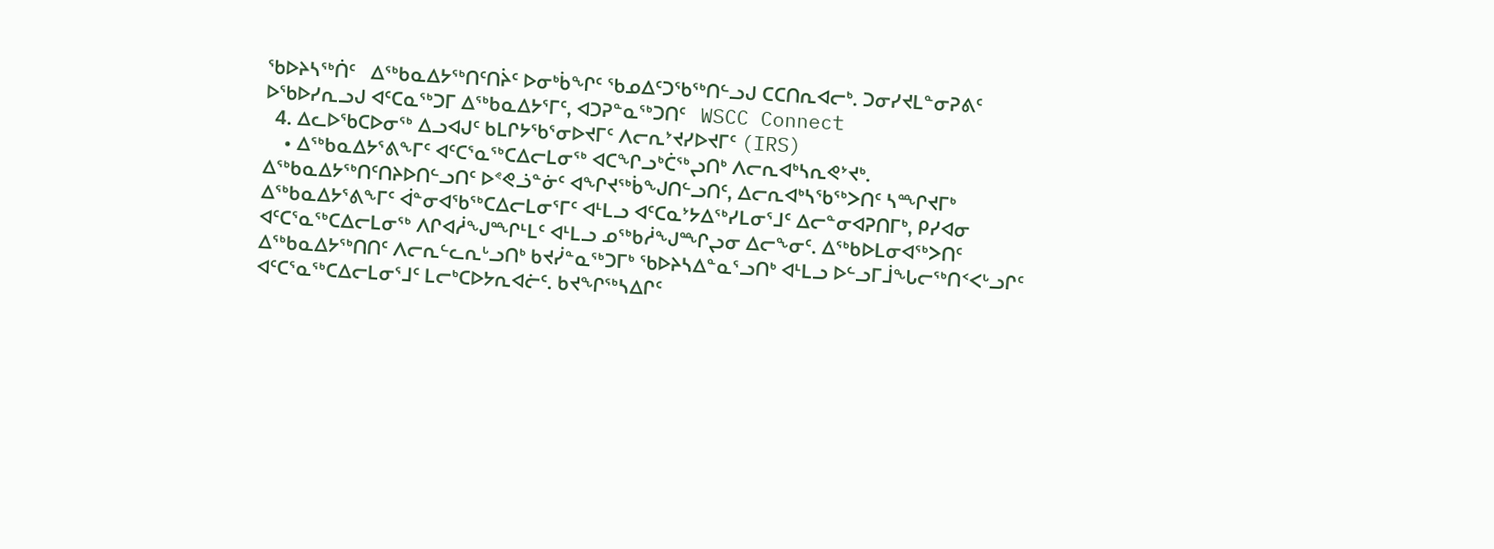ᖃᐅᔨᓴᖅᑏᑦ   ᐃᖅᑲᓇᐃᔭᖅᑎᑦᑎᔩᑦ ᐅᓂᒃᑳᖏᑦ ᖃᓄᐃᑦᑐᖃᖅᑎᓪᓗᒍ ᑕᑕᑎᕆᐊᓕᒃ. ᑐᓂᓯᔪᒪᓐᓂᕈᕕᑦ ᐅᖃᐅᓯᕆᓗᒍ ᐊᑦᑕᓇᖅᑐᒥ ᐃᖅᑲᓇᐃᔭᕐᒥᑦ, ᐊᑐᕈᓐᓇᖅᑐᑎᑦ   WSCC Connect
  4. ᐃᓚᐅᖃᑕᐅᓂᖅ ᐃᓗᐊᒍᑦ ᑲᒪᒋᔭᖃᕐᓂᐅᔪᒥᑦ ᐱᓕᕆᔾᔪᓯᐅᔪᒥᑦ (IRS)
    • ᐃᖅᑲᓇᐃᔭᕐᕕᖕᒥᑦ ᐊᑦᑕᕐᓇᖅᑕᐃᓕᒪᓂᖅ ᐊᑕᖏᓗᒃᑖᖅᖢᑎᒃ ᐱᓕᕆᐊᒃᓴᕆᕙᔾᔪᒃ. ᐃᖅᑲᓇᐃᔭᖅᑎᑦᑎᔨᐅᑎᓪᓗᑎᑦ ᐅᕝᕙᓘᓐᓃᑦ ᐊᖏᔪᖅᑳᖑᑎᓪᓗᑎᑦ, ᐃᓕᕆᐊᒃᓴᖃᖅᐳᑎᑦ ᓴᙱᔪᒥᒃ ᐃᖅᑲᓇᐃᔭᕐᕕᖕᒥᑦ ᐋᓐᓂᐊᖃᖅᑕᐃᓕᒪᓂᕐᒥᑦ ᐊᒻᒪᓗ ᐊᑦᑕᓇᔾᔭᐃᖅᓯᒪᓂᕐᒧᑦ ᐃᓕᓐᓂᐊᕈᑎᒥᒃ, ᑭᓯᐊᓂ ᐊᑦᑕᕐᓇᖅᑕᐃᓕᒪᓂᖅ ᐱᒋᐊᓲᖑᙱᒻᒪᑦ ᐊᒻᒪᓗ ᓄᖅᑲᓲᖑᙱᖢᓂ ᐃᓕᖕᓂᑦ. ᐃᖅᑲᐅᒪᓂᐊᖅᐳᑎᑦ ᐃᖅᑲᓇᐃᔭᖅᑎᑎᑦ ᐱᓕᕆᓪᓚᕆᒡᓗᑎᒃ ᑲᔪᓰᓐᓇᖅᑐᒥᒃ ᖃᐅᔨᓴᐃᓐᓇᕐᓗᑎᒃ ᐊᒻᒪᓗ ᐅᓪᓗᒥᒨᖓᓕᖅᑎᑉᐸᒡᓗᒋᑦ ᐊᑦᑕᕐᓇᖅᑕᐃᓕᒪᓂᕐᒧᑦ ᒪᓕᒃᑕᐅᔭᕆᐊᓖᑦ. ᑲᔪᖏᖅᓴᐃᒋᑦ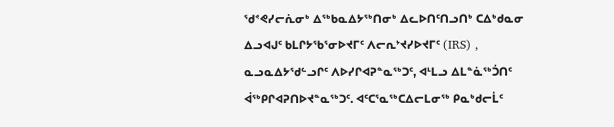ᖁᕝᕙᓯᓕᕇᓂᒃ ᐃᖅᑲᓇᐃᔭᖅᑎᓂᒃ ᐃᓚᐅᑎᑦᑎᓗᑎᒃ ᑕᐃᒃᑯᓇᓂ  ᐃᓗᐊᒍᑦ ᑲᒪᒋᔭᖃᕐᓂᐅᔪᒥᑦ ᐱᓕᕆᔾᔪᓯᐅᔪᒥᑦ (IRS) , ᓇᓗᓇᐃᔭᖁᓪᓗᒋᑦ ᐱᐅᓯᒋᐊᕈᓐᓇᖅᑐᑦ, ᐊᒻᒪᓗ ᐃᒪᓐᓈᖅᑑᑎᑦ ᐋᖅᑭᒋᐊᕈᑎᐅᔪᓐᓇᖅᑐᑦ. ᐊᑦᑕᕐᓇᖅᑕᐃᓕᒪᓂᖅ ᑭᓇᒃᑯᓕᒫᑦ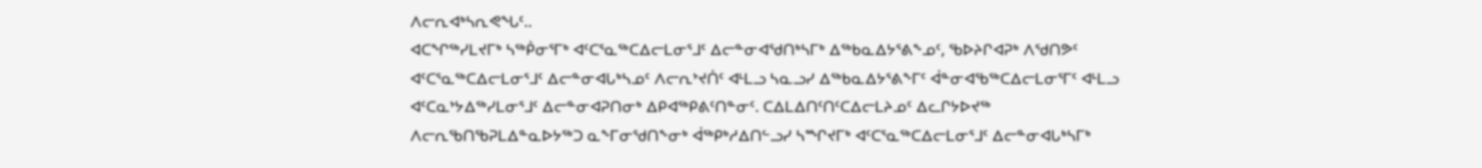ᐱᓕᕆᐊᒃᓴᕆᕙᖓᑦ..
ᐊᑕᖏᖅᓯᒪᔪᒥᒃ ᓴᖅᑮᓂᕐᒥᒃ ᐊᑦᑕᕐᓇᖅᑕᐃᓕᒪᓂᕐᒧᑦ ᐃᓕᓐᓂᐊᖁᑎᒃᓴᒥᒃ ᐃᖅᑲᓇᐃᔭᕐᕕᖕᓄᑦ, ᖃᐅᔨᒋᐊᕈᒃ ᐱᖁᑎᕗᑦ  ᐊᑦᑕᕐᓇᖅᑕᐃᓕᒪᓂᕐᒧᑦ ᐃᓕᓐᓂᐊᒐᒃᓴᓄᑦ ᐱᓕᕆᔾᔪᑏᑦ ᐊᒻᒪᓗ ᓴᓇᓗᓯ ᐃᖅᑲᓇᐃᔭᕐᕕᖕᒥᑦ ᐋᓐᓂᐊᖃᖅᑕᐃᓕᒪᓂᕐᒥᑦ ᐊᒻᒪᓗ ᐊᑦᑕᓇᔾᔭᐃᖅᓯᒪᓂᕐᒧᑦ ᐃᓕᓐᓂᐊᕈᑎᓂᒃ ᐃᑭᐊᖅᑭᕕᑦᑎᓐᓂᑦ. ᑕᐃᒪᐃᑎᑦᑎᑦᑕᐃᓕᒪᔨᓄᑦ ᐃᓚᒋᔭᐅᔪᖅ ᐱᓕᕆᖃᑎᖃᕈᒪᐃᓐᓇᐅᔭᖅᑐ ᓇᖕᒥᓂᖁᑎᖕᓂᒃ ᐋᖅᑭᒃᓱᐃᑎᓪᓗᓯ ᓴᙱᔪᒥᒃ ᐊᑦᑕᕐᓇᖅᑕᐃᓕᒪᓂᕐᒧᑦ ᐃᓕᓐᓂᐊᒐᒃᓴᒥᒃ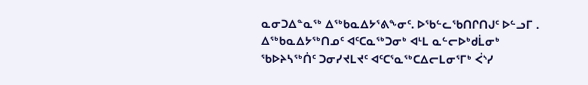ᓇᓂᑐᐃᓐᓇᖅ ᐃᖅᑲᓇᐃᔭᕐᕕᖕᓂᑦ. ᐅᖃᓪᓚᖃᑎᒋᑎᒍᑦ ᐅᓪᓗᒥ .
ᐃᖅᑲᓇᐃᔭᖅᑎᓄᑦ ᐊᑦᑕᓇᖅᑐᓂᒃ ᐊᒻᒪ ᓇᓪᓕᐅᒃᑯᒫᓂᒃ ᖃᐅᔨᓴᖅᑏᑦ ᑐᓂᓯᔪᒪᔪᑦ ᐊᑦᑕᕐᓇᖅᑕᐃᓕᒪᓂᕐᒥᒃ ᐹᔅᓯ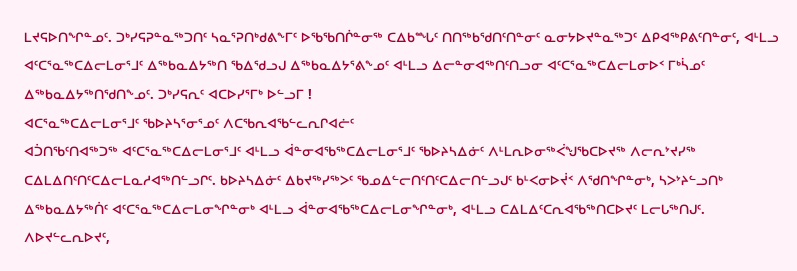ᒪᔪᕋᐅᑎᖏᓐᓄᑦ. ᑐᒃᓯᕋᕈᓐᓇᖅᑐᑎᑦ ᓴᓇᕐᕈᑎᒃᑯᕕᖕᒥᑦ ᐅᖃᖃᑎᒌᓐᓂᖅ ᑕᐃᑲᙵᑦ ᑎᑎᖅᑲᖁᑎᑦᑎᓐᓂᑦ ᓇᓂᔭᐅᔪᓐᓇᖅᑐᑦ ᐃᑭᐊᖅᑭᕕᑦᑎᓐᓂᑦ, ᐊᒻᒪᓗ ᐊᑦᑕᕐᓇᖅᑕᐃᓕᒪᓂᕐᒧᑦ ᐃᖅᑲᓇᐃᔭᖅᑎ ᖃᐃᖁᓗᒍ ᐃᖅᑲᓇᐃᔭᕐᕕᖕᓄᑦ ᐊᒻᒪᓗ ᐃᓕᓐᓂᐊᖅᑎᑦᑎᓗᓂ ᐊᑦᑕᕐᓇᖅᑕᐃᓕᒪᓂᐅᑉ ᒥᒃᓵᓄᑦ ᐃᖅᑲᓇᐃᔭᖅᑎᖁᑎᖕᓄᑦ. ᑐᒃᓯᕋᕆᑦ ᐊᑕᐅᓯᕐᒥᒃ ᐅᓪᓗᒥ !
ᐊᑕᕐᓇᖅᑕᐃᓕᒪᓂᕐᒧᑦ ᖃᐅᔨᓴᕐᓂᕐᓄᑦ ᐱᑕᖃᕆᐊᖃᓪᓚᕆᒋᐊᓖᑦ
ᐊᑑᑎᖃᑦᑎᐊᖅᑐᖅ ᐊᑦᑕᕐᓇᖅᑕᐃᓕᒪᓂᕐᒧᑦ ᐊᒻᒪᓗ ᐋᓐᓂᐊᖃᖅᑕᐃᓕᒪᓂᕐᒧᑦ ᖃᐅᔨᓴᐃᓃᑦ ᐱᒻᒪᕆᐅᓂᖅᐹᖑᖃᑕᐅᔪᖅ ᐱᓕᕆᔾᔪᓯᖅ ᑕᐃᒪᐃᑎᑦᑎᑦᑕᐃᓕᒪᓇᓱᐊᖅᑎᓪᓗᒋᑦ. ᑲᐅᔨᓴᐃᓃᑦ ᐃᑲᔪᖅᓯᖅᐳᑦ ᖃᓄᐃᓪᓕᑎᑦᑎᑦᑕᐃᓕᑎᓪᓗᒍᑦ ᑲᒻᐸᓂᐅᔫᑉ ᐱᖁᑎᖏᓐᓂᒃ, ᓴᐳᔾᔨᓪᓗᑎᒃ ᐃᖅᑲᓇᐃᔭᖅᑏᑦ ᐊᑦᑕᕐᓇᖅᑕᐃᓕᒪᓂᖏᓐᓂᒃ ᐊᒻᒪᓗ ᐋᓐᓂᐊᖃᖅᑕᐃᓕᒪᓂᖏᓐᓂᒃ, ᐊᒻᒪᓗ ᑕᐃᒪᐃᑦᑕᕆᐊᖃᖅᑎᑕᐅᔪᑦ ᒪᓕᒐᖅᑎᒍᑦ. ᐱᐅᔪᓪᓚᕆᐅᔪᑦ,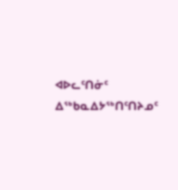ᐊᐅᓚᑦᑎᓃᑦ ᐃᖅᑲᓇᐃᔭᖅᑎᑦᑎᔨᓄᑦ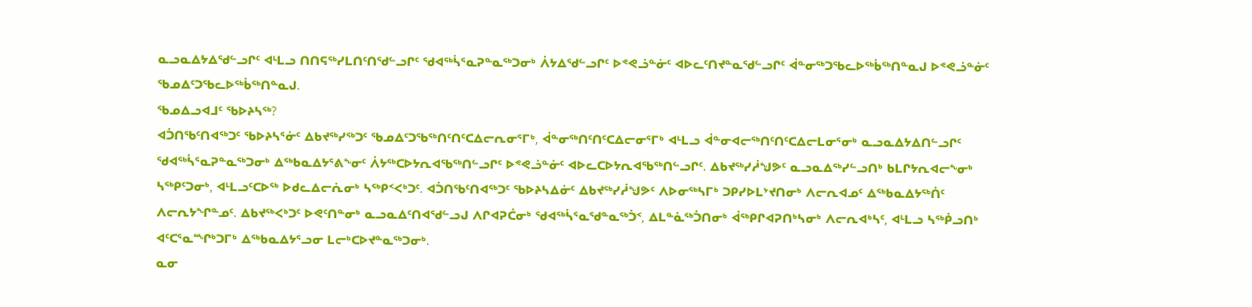ᓇᓗᓇᐃᔭᐃᖁᓪᓗᒋᑦ ᐊᒻᒪᓗ ᑎᑎᕋᖅᓯᒪᑎᑦᑎᖁᓪᓗᒋᑦ ᖁᐊᖅᓵᕐᓇᕈᓐᓇᖅᑐᓂᒃ ᐲᔭᐃᖁᓪᓗᒋᑦ ᐅᕝᕙᓘᓐᓃᑦ ᐊᐅᓚᑦᑎᔪᓐᓇᖁᓪᓗᒋᑦ ᐋᓐᓂᖅᑐᖃᓚᐅᖅᑳᖅᑎᓐᓇᒍ ᐅᕝᕙᓘᓐᓃᑦ ᖃᓄᐃᑦᑐᖃᓚᐅᖅᑳᖅᑎᓐᓇᒍ.
ᖃᓄᐃᓗᐊᒧᑦ ᖃᐅᔨᓴᖅ?
ᐊᑑᑎᖃᑦᑎᐊᖅᑐᑦ ᖃᐅᔨᓴᕐᓃᑦ ᐃᑲᔪᖅᓯᖅᑐᑦ ᖃᓄᐃᑦᑐᖃᖅᑎᑦᑎᑦᑕᐃᓕᕆᓂᕐᒥᒃ, ᐋᓐᓂᖅᑎᑦᑎᑦᑕᐃᓕᓂᕐᒥᒃ ᐊᒻᒪᓗ ᐋᓐᓂᐊᓕᖅᑎᑦᑎᑦᑕᐃᓕᒪᓂᕐᓂᒃ ᓇᓗᓇᐃᔭᐃᑎᓪᓗᒋᑦ ᖁᐊᖅᓵᕐᓇᕈᓐᓇᖅᑐᓂᒃ ᐃᖅᑲᓇᐃᔭᕐᕕᖕᓂᑦ ᐲᔭᖅᑕᐅᔭᕆᐊᖃᖅᑎᓪᓗᒋᑦ ᐅᕝᕙᓘᓐᓃᑦ ᐊᐅᓚᑕᐅᔭᕆᐊᖃᖅᑎᓪᓗᒋᑦ. ᐃᑲᔪᖅᓯᓲᖑᕗᑦ ᓇᓗᓇᐃᖅᓯᓪᓗᑎᒃ ᑲᒪᒋᔭᕆᐊᓕᖕᓂᒃ ᓴᖅᑭᑦᑐᓂᒃ, ᐊᒻᒪᓗᑦᑕᐅᖅ ᐅᑯᓚᐃᓕᕇᓂᒃ ᓴᖅᑭᑉᐸᒃᑐᑦ. ᐊᑑᑎᖃᑦᑎᐊᖅᑐᑦ ᖃᐅᔨᓴᐃᓃᑦ ᐃᑲᔪᖅᓯᓲᖑᕗᑦ ᐱᐅᓂᖅᓴᒥᒃ ᑐᑭᓯᐅᒪᔾᔪᑎᓂᒃ ᐱᓕᕆᐊᓄᑦ ᐃᖅᑲᓇᐃᔭᖅᑏᑦ ᐱᓕᕆᔭᖏᓐᓄᑦ. ᐃᑲᔪᖅᐸᒃᑐᑦ ᐅᕙᑦᑎᓐᓂᒃ ᓇᓗᓇᐃᑦᑎᐊᖁᓪᓗᒍ ᐱᒋᐊᕈᑖᓂᒃ ᖁᐊᖅᓵᕐᓇᖁᓐᓇᖅᑑᑉ, ᐃᒪᓐᓈᖅᑑᑎᓂᒃ ᐋᖅᑭᒋᐊᕈᑎᒃᓴᓂᒃ ᐱᓕᕆᐊᒃᓴᑦ, ᐊᒻᒪᓗ ᓴᖅᑮᓗᑎᒃ ᐊᑦᑕᕐᓇᙱᒃᑐᒥᒃ ᐃᖅᑲᓇᐃᔭᕐᓗᓂ ᒪᓕᒃᑕᐅᔪᓐᓇᖅᑐᓂᒃ.
ᓇᓂ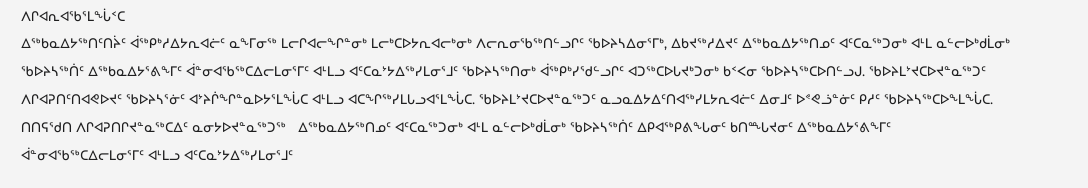ᐱᒋᐊᕆᐊᖃᕐᒪᖔᑉᑕ
ᐃᖅᑲᓇᐃᔭᖅᑎᑦᑎᔩᑦ ᐋᖅᑭᒃᓱᐃᔭᕆᐊᓖᑦ ᓇᖕᒥᓂᖅ ᒪᓕᒋᐊᓕᖏᓐᓂᒃ ᒪᓕᒃᑕᐅᔭᕆᐊᓕᒃᓂᒃ ᐱᓕᕆᓂᖃᖅᑎᓪᓗᒋᑦ ᖃᐅᔨᓴᐃᓂᕐᒥᒃ, ᐃᑲᔪᖅᓱᐃᔪᑦ ᐃᖅᑲᓇᐃᔭᖅᑎᓄᑦ ᐊᑦᑕᓇᖅᑐᓂᒃ ᐊᒻᒪ ᓇᓪᓕᐅᒃᑯᒫᓂᒃ ᖃᐅᔨᓴᖅᑏᑦ ᐃᖅᑲᓇᐃᔭᕐᕕᖕᒥᑦ ᐋᓐᓂᐊᖃᖅᑕᐃᓕᒪᓂᕐᒥᑦ ᐊᒻᒪᓗ ᐊᑦᑕᓇᔾᔭᐃᖅᓯᒪᓂᕐᒧᑦ ᖃᐅᔨᓴᖅᑎᓂᒃ ᐋᖅᑭᒃᓯᖁᓪᓗᒋᑦ ᐊᑐᖅᑕᐅᒐᔪᒃᑐᓂᒃ ᑲᑉᐸᓂ ᖃᐅᔨᓴᖅᑕᐅᑎᓪᓗᒍ. ᖃᐅᔨᒪᔾᔪᑕᐅᔪᓐᓇᖅᑐᑦ ᐱᒋᐊᕈᑎᑦᑎᐊᕙᐅᔪᑦ ᖃᐅᔨᓴᕐᓃᑦ ᐊᔾᔨᒌᖏᓐᓇᐅᔭᕐᒪᖔᑕ ᐊᒻᒪᓗ ᐊᑕᖏᖅᓯᒪᒐᓗᐊᕐᒪᖔᑕ. ᖃᐅᔨᒪᔾᔪᑕᐅᔪᓐᓇᖅᑐᑦ ᓇᓗᓇᐃᔭᐃᑦᑎᐊᖅᓯᒪᔭᕆᐊᓖᑦ ᐃᓂᒧᑦ ᐅᕝᕙᓘᓐᓃᑦ ᑭᓱᑦ ᖃᐅᔨᓴᖅᑕᐅᖕᒪᖔᑕ. ᑎᑎᕋᖁᑎ ᐱᒋᐊᕈᑎᒋᔪᓐᓇᖅᑕᐃᑦ ᓇᓂᔭᐅᔪᓐᓇᖅᑐᖅ   ᐃᖅᑲᓇᐃᔭᖅᑎᓄᑦ ᐊᑦᑕᓇᖅᑐᓂᒃ ᐊᒻᒪ ᓇᓪᓕᐅᒃᑯᒫᓂᒃ ᖃᐅᔨᓴᖅᑏᑦ ᐃᑭᐊᖅᑭᕕᖓᓂᑦ ᑲᑎᙵᔪᓂᑦ ᐃᖅᑲᓇᐃᔭᕐᕕᖕᒥᑦ ᐋᓐᓂᐊᖃᖅᑕᐃᓕᒪᓂᕐᒥᑦ ᐊᒻᒪᓗ ᐊᑦᑕᓇᔾᔭᐃᖅᓯᒪᓂᕐᒧᑦ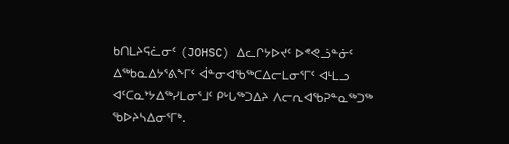ᑲᑎᒪᔨᕋᓛᓂᑦ (JOHSC) ᐃᓚᒋᔭᐅᔪᑦ ᐅᕝᕙᓘᓐᓃᑦ ᐃᖅᑲᓇᐃᔭᕐᕕᖕᒥᑦ ᐋᓐᓂᐊᖃᖅᑕᐃᓕᒪᓂᕐᒥᑦ ᐊᒻᒪᓗ ᐊᑦᑕᓇᔾᔭᐃᖅᓯᒪᓂᕐᒧᑦ ᑭᒡᒐᖅᑐᐃᔨ ᐱᓕᕆᐊᖃᕈᓐᓇᖅᑐᖅ ᖃᐅᔨᓴᐃᓂᕐᒥᒃ.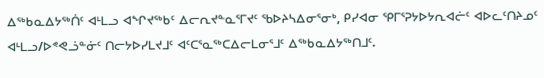ᐃᖅᑲᓇᐃᔭᖅᑏᑦ ᐊᒻᒪᓗ ᐊᖏᔪᖅᑲᑦ ᐃᓕᕆᔪᓐᓇᕐᒥᔪᑦ ᖃᐅᔨᓴᐃᓂᕐᓂᒃ, ᑭᓯᐊᓂ ᕿᒥᕐᕈᔭᐅᔭᕆᐊᓖᑦ ᐊᐅᓚᑦᑎᔨᓄᑦ ᐊᒻᒪᓗ/ᐅᕝᕙᓘᓐᓃᑦ ᑎᓕᔭᐅᓯᒪᔪᒧᑦ ᐊᑦᑕᕐᓇᖅᑕᐃᓕᒪᓂᕐᒧᑦ ᐃᖅᑲᓇᐃᔭᖅᑎᒧᑦ.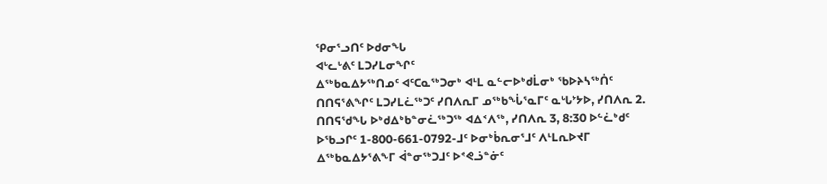ᕿᓂᕐᓗᑎᑦ ᐅᑯᓂᖓ
ᐊᒡᓚᒡᕕᑦ ᒪᑐᓯᒪᓂᖏᑦ
ᐃᖅᑲᓇᐃᔭᖅᑎᓄᑦ ᐊᑦᑕᓇᖅᑐᓂᒃ ᐊᒻᒪ ᓇᓪᓕᐅᒃᑯᒫᓂᒃ ᖃᐅᔨᓴᖅᑏᑦ ᑎᑎᕋᕐᕕᖏᑦ ᒪᑐᓯᒪᓛᖅᑐᑦ ᓯᑎᐱᕆᒥ ᓄᖅᑲᖔᕐᓇᒥᑦ ᓇᒡᒐᔾᔭᐅ, ᓯᑎᐱᕆ 2. ᑎᑎᕋᕐᑯᖓ ᐅᒃᑯᐃᒃᑲᓐᓂᓛᖅᑐᖅ ᐊᐃᑉᐱᖅ, ᓯᑎᐱᕆ 3, 8:30 ᐅᓪᓛᒃᑯᑦ
ᐅᖃᓗᒋᑦ 1-800-661-0792-ᒧᑦ ᐅᓂᒃᑳᕆᓂᕐᒧᑦ ᐱᒻᒪᕆᐅᔪᒥ ᐃᖅᑲᓇᐃᔭᕐᕕᖕᒥ ᐋᓐᓂᖅᑐᒧᑦ ᐅᕝᕙᓘᓐᓃᑦ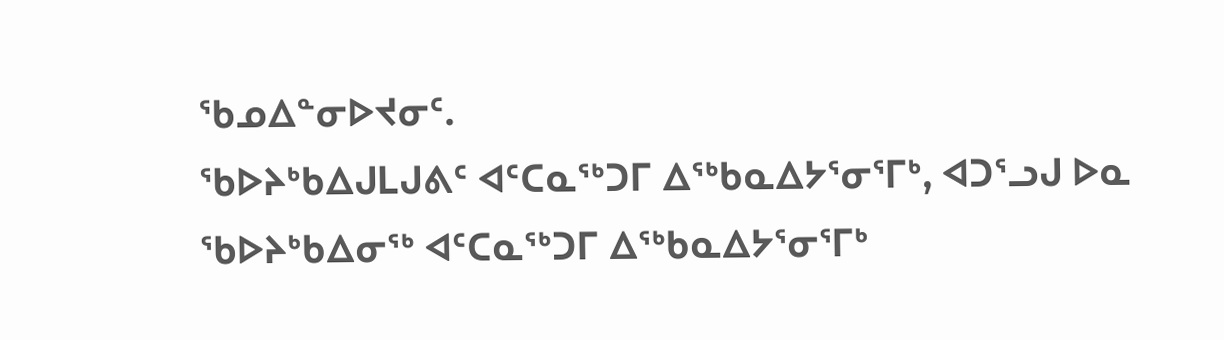ᖃᓄᐃᓐᓂᐅᔪᓂᑦ.
ᖃᐅᔨᒃᑲᐃᒍᒪᒍᕕᑦ ᐊᑦᑕᓇᖅᑐᒥ ᐃᖅᑲᓇᐃᔭᕐᓂᕐᒥᒃ, ᐊᑐᕐᓗᒍ ᐅᓇ ᖃᐅᔨᒃᑲᐃᓂᖅ ᐊᑦᑕᓇᖅᑐᒥ ᐃᖅᑲᓇᐃᔭᕐᓂᕐᒥᒃ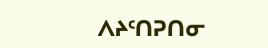ᐱᔨᑦᑎᕈᑎᓂ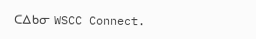ᑕᐃᑲᓂ WSCC Connect.